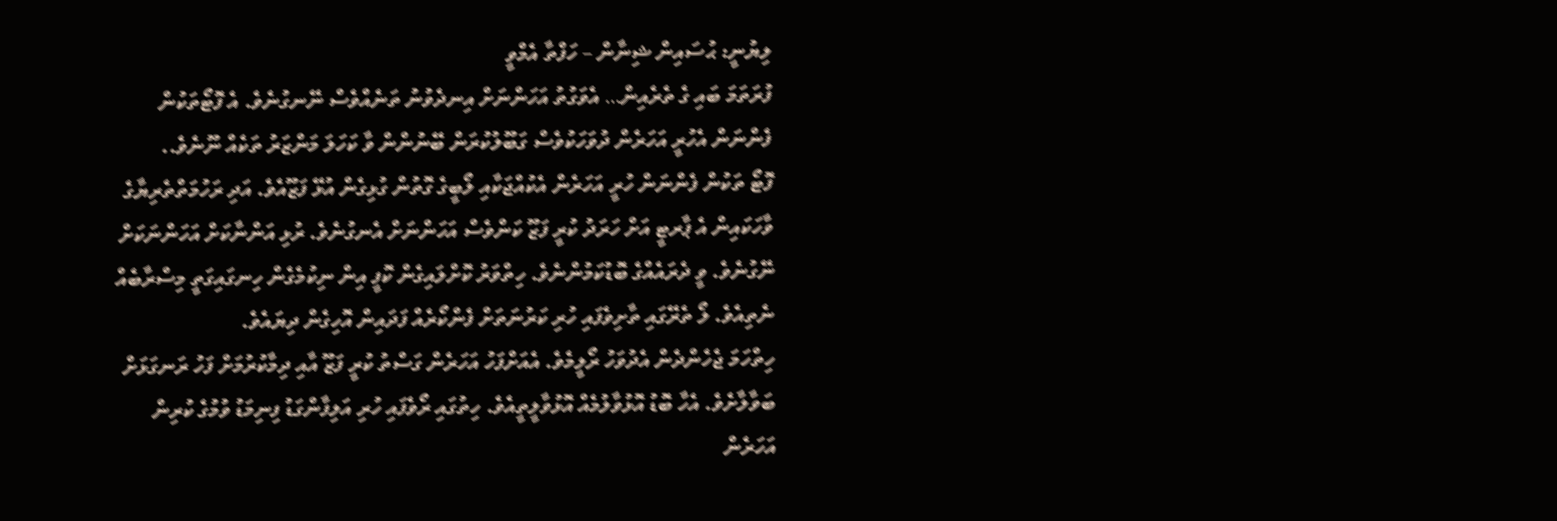ލިޔުނީ: ޙުސައިން ޝިނާން – ހަފްތާ އެމްވީ
ފުރަތަމަ ބައި ގެ ތެރެއިން… އެވަގުތު އަހަންނަށް އިނދެވުނު ތަނެއްވެސް ނޭނގުނެވެ. އެ ފޮޓޯތަކުން ފެންނަން އެހުރީ އަހަރެން ދުވަހަކުވެސް ގަބޫލުކުރަން ބޭނުންން ވާ ކަހަލަ މަންޒަރު ތަކެއް ނޫނެވެ..
ފޮޓޯ ތަކުން ފެންނަން ހުރީ އަހަރެން އެކުއްޖަކާއި ލޯބީގެ ގޮތުން ގުޅިގެން އުޅޭ ފަޒޫއެވެ. އަދި ރަހުމަތްތެރިޔާގެ ވާހަކައިން އެ ޕާރޓީ އަށް ހަރަދު ކުރީ ފަޒޫ ކަންވެސް އަހަންނަށް އެނގުނެވެ. ރުޅި އަންނާކަށް އަހަންނަކަށް ނޭގުނެވެ. ވީ ދެރައެއްގެ ބޮޑުކަމުންނެވެ. ހިތްވަރު ކޮށްލައިގެން ކޮފީ އިން ނިކުމެގެން ހިނގައިގަތީ މިސްރާބެއް ނެތިއެވެ. ލޯ ތެރޭގައި ތާށިވެފައި ހުރި ކަރުނަތަށް ފެންކޯރެއް ފަދައިން އޮހިގެން ދިޔައެވެ.
ހިތްހަމަ ޖެހެންދެން އެދުވަހު ރޯލީމެވެ. އެއަށްފަހު އަހަރެން ގަސްތު ކުރީ ފަޒޫ އާއި ދިމާކުރުމަށް ފަހު ރަނގަޅަށް ބަވާލާށެވެ. އެހާ ބޮޑު އޮޅުވާލުމެއް އޮޅުވާލީތީއެވެ. ހިތުގައި ރޯވެފައި ހުރި އަލިފާންގަޑު ފިނިމަޑު ވުމުގެ ކުރިން އަހަރެން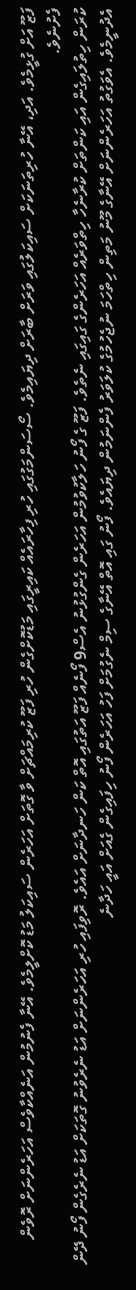ފަޒޫ އަށް ގުޅީމެވެ. އަދި، އޭނާ ހުރިތަނަކަށް ސައިކަލުގައި ވަރަށް ބާރަށް ދިޔައިމެވެ. ސޯސަންމަގުގައި ހުރި ފިހާރައެއް ކައިރީގައި މަޑުކޮށްގެން ހުރި ފަޒޫ ކުރިމައްޗަށް ވާ ގޮތަށް އަހަރެން ސައިކަލު މަޑު ކޮށްލީމެވެ. އޭނާ ފެނުމުން އަނެއްކާވެސް އަހަރެންނަށް ރޮވެން ފެށުނެވެ.
ކުރަން ހިތުލައިގެން އައި ކަންތަށް ކުރާނެހާ ހިތްވަރެއް އަހަރެންގެ ގައިގައި ނެތެވެ. ފަޒޫ ގެ ފޯނު ހަލާކުވުމުން އަހަރެން ގެންގުޅުނު އެސް9 ފޯނެއް ފަޒޫ އަތުގައި އޮތް ކަން ހަނދާނަށް އައެވެ. ރޮވިފައި ހުރި އަހަރެންނަށް އަޑު ނެރެވުނު ގޮތަކަށް އަޑު ނެރެގެން ފޯނު ދޭން އެދުނީމެވެ. އެވަގުތު އަހަރެންނަށް އޭނާގެ މޫނު މަތިން ހިތްހަމަ ނުޖެހުމުގެ ކުލަވަރު ފެންނަމުން ދިޔައެވެ. ފޯނު ގައި އޮތް އޭނާގެ ސިމް ނެގުމަށް ފަހު އަހަރެން ފޯނު ހިފައިގެން ގެއަށް އައީ ހަދާނެ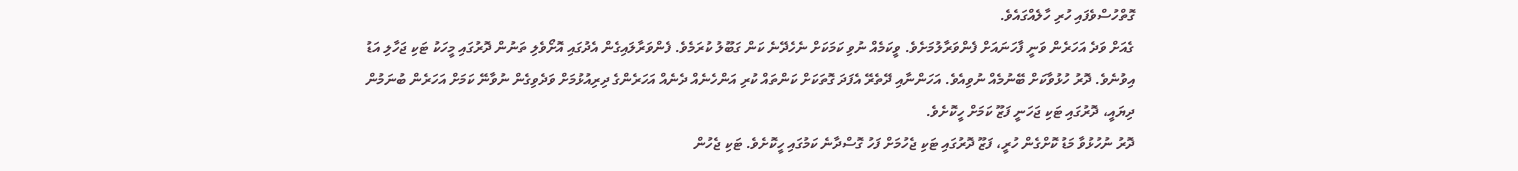ގޮތްހުސްވެފައި ހުރި ހާލެއްގައެވެ.
ގެއަށް ވަދެ އަހަރެން ވަނީ ފާހަނައަށް ފެންވަރާލުމަށެވެ. ވީކަމެއް ނުވި ކަމަކަށް ނެހެދޭނެ ކަން ގަބޫލު ކުރަމެވެ. ފެންވަރާލައިގެން އެދުގައި އޮށޯވެލި ތަނުން ދޮރުގައި މީހަކު ޓަކި ޖަހާލި އަޑު އިވުނެވެ. ދޮރު ހުޅުވާކަށް ބޭނުމެއް ނުވިއެވެ. އަހަންނާއި ދޭތެރޭ އެފަދަ ގޮތަކަށް ކަންތައް ކުރި އަންހެނެއް ދެނެއް އަހަރެންގެ ދިރިއުޅުމަށް ވަދެވިގެން ނުވާނޭ ކަމަށް އަހަރެން ބުނަމުން ދިޔައީ، ދޮރުގައި ޓަކި ޖަހަނީ ފަޒޫ ކަމަށް ހީކޮށެވެ.
ދޮރު ނުހުޅުވާ މަޑު ކޮށްގެން ހުރީ، ފަޒޫ ދޮރުގައި ޓަކި ޖެހުމަށް ފަހު ގޮސްދާނެ ކަމުގައި ހީކޮށެވެ. ޓަކި ޖެހުން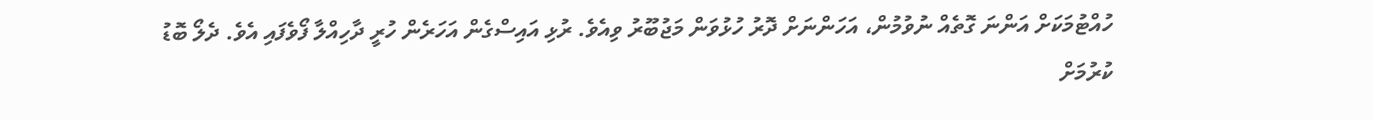ހުއްޓުމަކަށް އަންނަ ގޮތެއް ނުވުމުން، އަހަންނަށް ދޮރު ހުޅުވަން މަޖުބޫރު ވިއެވެ. ރުޅި އައިސްގެން އަހަރެން ހުރީ ދާހިއްލާ ފޯވެފައި އެވެ. ދެލޯ ބޮޑު ކުރުމަށް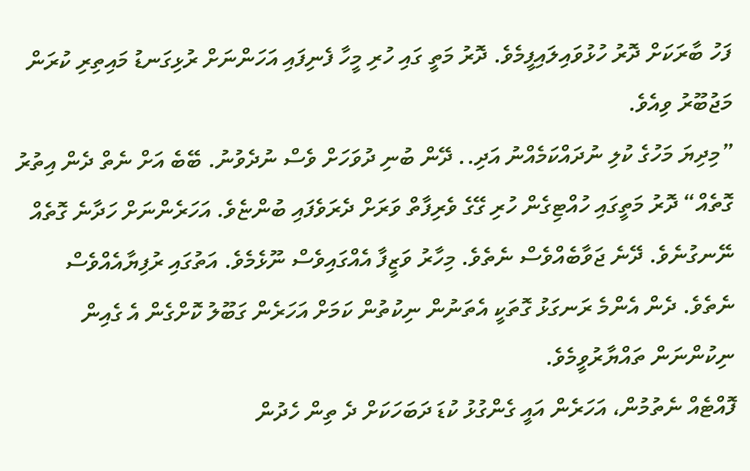ފަހު ބާރަކަށް ދޮރު ހުޅުވައިލައިފީމެވެ. ދޮރު މަތީ ގައި ހުރި މީހާ ފެނިފައި އަހަންނަށް ރުޅިގަނޑު މައިތިރި ކުރަން މަޖުބޫރު ވިއެވެ.
”މިދިޔަ މަހުގެ ކުލި ނުދައްކަމެއްނު އަދި.. ދޭން ބުނި ދުވަހަށް ވެސް ނުދެވުނު. ބޭބެ އަށް ނެތް ދެން އިތުރު ގޮތެއް“ ދޮރު މަތީގައި ހުއްޓިގެން ހުރި ގޭގެ ވެރިފާތް ވަރަށް ދެރަވެފައި ބުންޏެވެ. އަހަރެންނަށް ހަދާނެ ގޮތެއް ނޭނގުނެވެ. ދޭނެ ޖަވާބެއްވެސް ނެތެވެ. މިހާރު ވަޒީފާ އެއްގައިވެސް ނޫޅެމެވެ. އަތުގައި ރުފިޔާއެއްވެސް ނެތެވެ. ދެން އެންމެ ރަނގަޅު ގޮތަކީ އެތަނުން ނިކުތުން ކަމަށް އަހަރެން ގަބޫލު ކޮށްގެން އެ ގެއިން ނިކުންނަން ތައްޔާރުވީމެވެ.
ފޮއްޓެއް ނެތުމުން، އަހަރެން އައީ ގެންގުޅު ކުޑަ ދަބަހަކަށް ދެ ތިން ހެދުން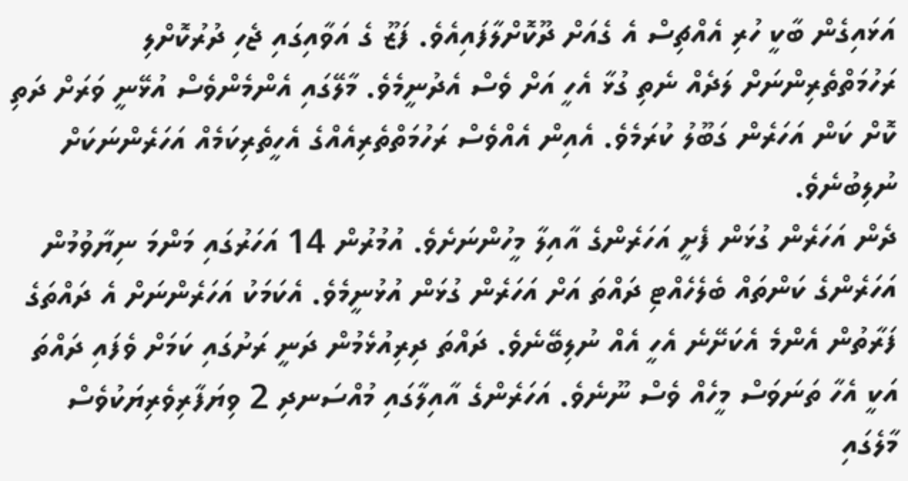އަޅައިގެން ބާކީ ހުރި އެއްޗިސް އެ ގެއަށް ދޫކޮށްލާފައިއެވެ. ފަޒޫ ގެ އަވާއިގައި ޖެހި ދުރުކޮށްލި ރަހުމަތްތެރިންނަށް ލަދެއް ނެތި ގުޅާ އެހީ އަށް ވެސް އެދުނީމެވެ. މާލޭގައި އެންމެންވެސް އުޅޭނީ ވަރަށް ދަތި ކޮށް ކަން އަހަރެން ގަބޫލު ކުރަމެވެ. އެއިން އެއްވެސް ރަހުމަތްތެރިއެއްގެ އެހީތެރިކަމެއް އަހަރެންނަކަށް ނުލިބުނެވެ.
ދެން އަހަރެން ގުޅަން ފެށީ އަހަރެންގެ އާއިލާ މީހުންނަށެވެ. އުމުރުން 14 އަހަރުގައި މަންމަ ނިޔާވުމުން އަހަރެންގެ ކަންތައް ބެލެހެއްޓި ދައްތަ އަށް އަހަރެން ގުޅަން އުޅުނީމެވެ. އެކަމަކު އަހަރެންނަށް އެ ދައްތަގެ ފަރާތުން އެންމެ އެކަށޭނެ އެހީ އެއް ނުލިބޭނެވެ. ދައްތަ ދިރިއުޅެމުން ދަނީ ރަށުގައި ކަމަށް ވެފައި ދައްތަ އަކީ އެހާ ތަނަވަސް މީހެއް ވެސް ނޫނެވެ. އަހަރެންގެ އާއިލާގައި މުއްސަނދި 2 ވިޔަފާރިވެރިޔަކުވެސް މާލެގައި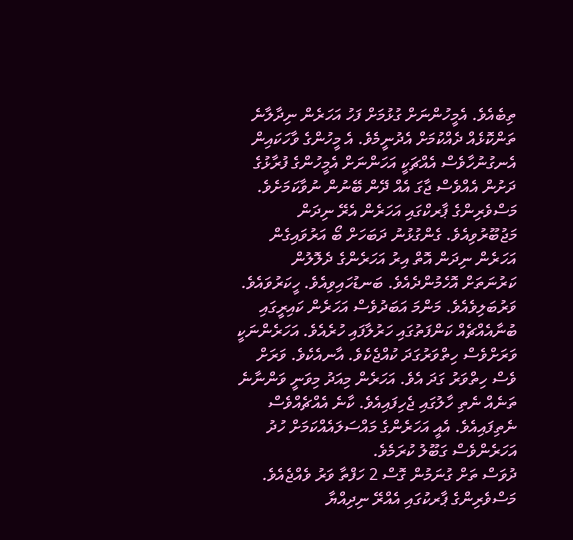ތިބެއެވެ. އެމީހުންނަށް ގުޅުމަށް ފަހު އަހަރެން ނިދާލާނެ ތަންކޮޅެއް ދެއްކުމަށް އެދުނީމެވެ. އެ މީހުންގެ ވާހަކައިން އެނގުނުހާވެސް އެއްޗަކީ އަހަންނަށް އެމީހުންގެ ފުރާޅުގެ ދަށުން އެއްވެސް ޖާގަ އެއް ދޭން ބޭނުން ނުވާކަމަށެވެ.
މަސްވެރިންގެ ޕާރކްގައި އަހަރެން އެރޭ ނިދަން މަޖުބޫރުވިއެވެ. ގެންގުޅުނު ދަބަހަށް ބޯ އަރުވައިގެން އަހަރެން ނިދަން އޮތް އިރު އަހަރެންގެ ދެލޮލުން ކަރުނަތަށް އޮހެމުންދެއެވެ. ބަނޑުހައިވިއެވެ. ހީކަރުވައެވެ. ވަރުބަލިވެއެވެ. މަންމަ އަބަދުވެސް އަހަރެން ކައިރީގައި ބުނާއެއްޗެއް ކަންފަތުގައި ހަރުލާފައި ހުރެއެވެ. އަހަރެންނަކީ ވަރަށްވެސް ހިތްވަރުގަދަ ކުއްޖެކެވެ. އާނއެކެވެ. ވަރަށް ވެސް ހިތްވަރު ގަދަ އެވެ. އަހަރެން މިއަދު މިވަނީ ވަންނާނެ ތަނެއް ނެތި ހާލުގައި ޖެހިފައިއެވެ. ކާނެ އެއްޗެއްވެސް ނެތިފައިއެވެ. އެއީ އަހަރެންގެ މައްސަލައެއްކަމަށް ހުދު އަހަރެންވެސް ގަބޫލު ކުރަމެވެ.
ދުވަސް ތަށް ގުނަމުން ގޮސް 2 ހަފްތާ ވަރު ވެއްޖެއެވެ. މަސްވެރިންގެ ޕާރކުގައި އެއްރޭ ނިދިއްޔާ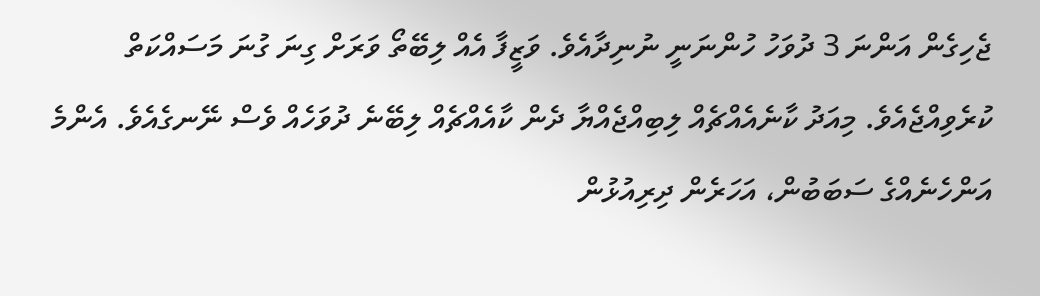ޖެހިގެން އަންނަ 3 ދުވަހު ހުންނަނީ ނުނިދާއެވެ. ވަޒީފާ އެއް ލިބޭތޯ ވަރަށް ގިނަ ގުނަ މަސައްކަތް ކުރެވިއްޖެއެވެ. މިއަދު ކާނެއެއްޗެއް ލިބިއްޖެއްޔާ ދެން ކާއެއްޗެއް ލިބޭނެ ދުވަހެއް ވެސް ނޭނގެއެވެ. އެންމެ އަންހެނެއްގެ ސަބަބުން، އަހަރެން ދިރިއުޅުން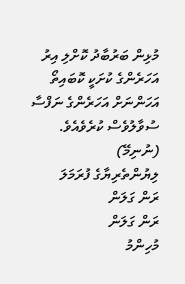މުޅިން ބަރުބާދު ކޮށްލި އިރު އަހަރެންގެ ކުށަކީ ކޮބައިތޯ އަހަންނަށް އަހަރެންގެ ނަފްސާ ސުވާލުވެސް ކުރެވެއެވެ.
(ނުނިމޭ)
ލިޔުންތެރިޔާގެ ފުރަމަލަ
ރަން ގަލަން
ރަން ގަލަން
މުހިންމު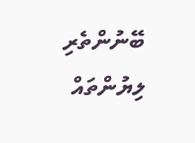ބޭނުންތެރި ލިޔުންތައް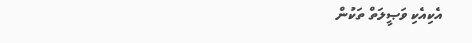އެކިއެކި ވަޞީލަތް ތަކުން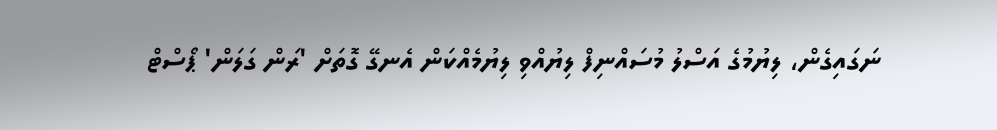ނަގައިގެން، ލިޔުމުގެ އަސްލު މުސައްނިފް ލިޔުއްވި ލިޔުމެއްކަން އެނގޭ ގޮތަށް 'ރަން ގަލަން' ޕޯސްޓް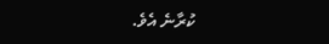ކުރާނެ އެވެ.